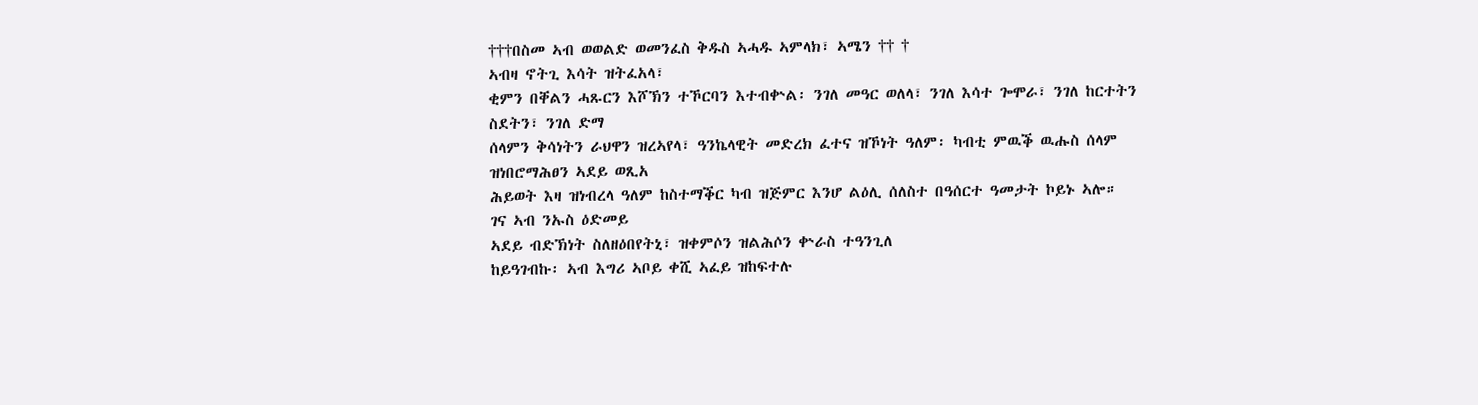†††በስመ ኣብ ወወልድ ወመንፈስ ቅዱስ ኣሓዱ ኣምላክ፣ ኣሜን †† †
ኣብዛ ኖትጊ እሳት ዝትፈአላ፣
ቂምን በቐልን ሓጹርን እሾኽን ተኾርባን እተብቍል፡ ንገለ መዓር ወለላ፣ ንገለ እሳተ ጐሞራ፣ ንገለ ከርተትን ስደትን፣ ንገለ ድማ
ሰላምን ቅሳነትን ራህዋን ዝረኣየላ፣ ዓንኬላዊት መድረክ ፈተና ዝኾነት ዓለም፡ ካብቲ ምዉቕ ዉሑስ ሰላም ዝነበሮማሕፀን ኣደይ ወጺአ
ሕይወት እዛ ዝነብረላ ዓለም ከስተማቕር ካብ ዝጅምር እንሆ ልዕሊ ሰለስተ በዓሰርተ ዓመታት ኮይኑ ኣሎ።
ገና ኣብ ንኡስ ዕድመይ
ኣደይ ብድኽነት ስለዘዕበየትኒ፣ ዝቀምሶን ዝልሕሶን ቍራስ ተዓንጊለ
ከይዓገብኩ፡ ኣብ እግሪ ኣቦይ ቀሺ ኣፈይ ዝከፍተሉ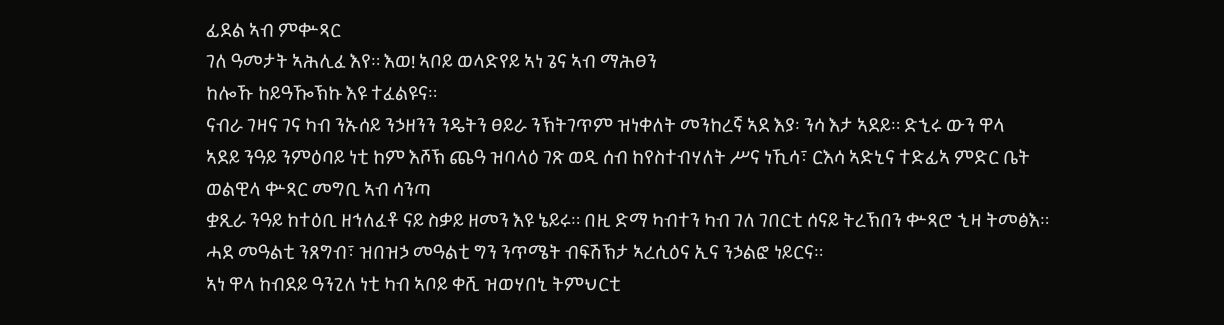ፊደል ኣብ ምቍጻር
ገለ ዓመታት ኣሕሊፈ እየ። እወ! ኣቦይ ወላድየይ ኣነ ጌና ኣብ ማሕፀን
ከሎኹ ከይዓዀኽኩ እዩ ተፈልዩና።
ናብራ ገዛና ገና ካብ ንኡሰይ ንኃዘንን ንዴትን ፀይራ ንኽትገጥም ዝነቀለት መንከረኛ ኣደ እያ፡ ንሳ እታ ኣደይ። ድኂሩ ውን ዋላ
ኣደይ ንዓይ ንምዕባይ ነቲ ከም እሾኽ ጨዓ ዝባላዕ ገጽ ወዲ ሰብ ከየስተብሃለት ሥና ነኺሳ፣ ርእሳ ኣድኒና ተድፊኣ ምድር ቤት ወልዊላ ቍጻር መግቢ ኣብ ሳንጣ
ቋጺራ ንዓይ ከተዕቢ ዘኅለፈቶ ናይ ስቃይ ዘመን እዩ ኔይሩ። በዚ ድማ ካብተን ካብ ገለ ገበርቲ ሰናይ ትረኽበን ቍጻሮ ኂዛ ትመፅእ።
ሓደ መዓልቲ ንጸግብ፣ ዝበዝኃ መዓልቲ ግን ንጥሜት ብፍሽኽታ ኣረሲዕና ኢና ንኃልፎ ነይርና።
ኣነ ዋላ ከብደይ ዓንጊለ ነቲ ካብ ኣቦይ ቀሺ ዝወሃበኒ ትምህርቲ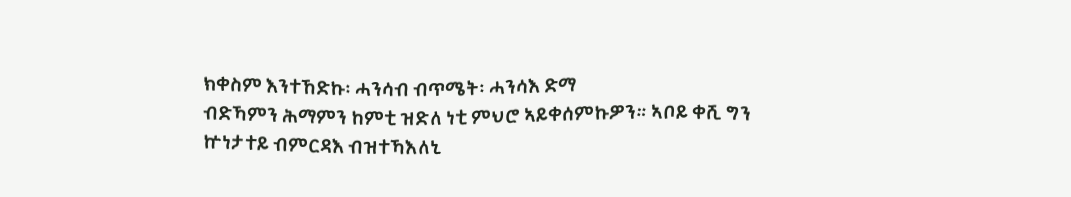ክቀስም እንተኸድኩ፡ ሓንሳብ ብጥሜት፡ ሓንሳእ ድማ
ብድኻምን ሕማምን ከምቲ ዝድለ ነቲ ምህሮ ኣይቀሰምኩዎን። ኣቦይ ቀሺ ግን ኵነታተይ ብምርዳእ ብዝተኻእለኒ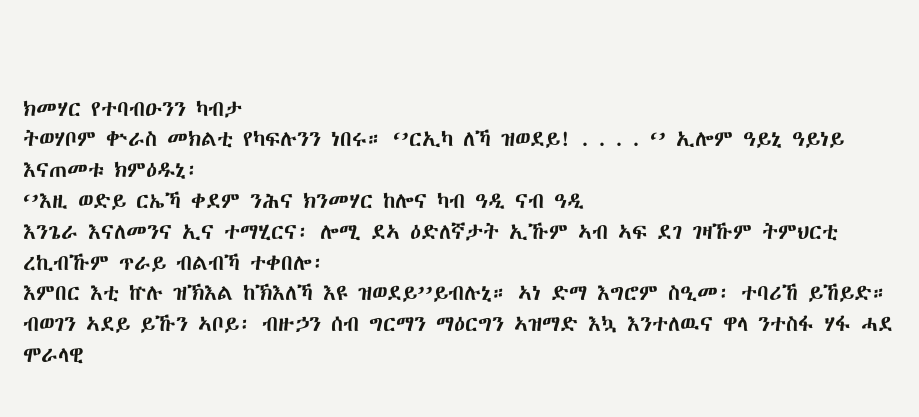ክመሃር የተባብዑንን ካብታ
ትወሃቦም ቍራስ መክልቲ የካፍሉንን ነበሩ። ‘’ርኢካ ለኻ ዝወደይ! . . . . ‘’ ኢሎም ዓይኒ ዓይነይ እናጠመቱ ክምዕዱኒ፡
‘’እዚ ወድይ ርኤኻ ቀደም ንሕና ክንመሃር ከሎና ካብ ዓዲ ናብ ዓዲ
እንጌራ እናለመንና ኢና ተማሂርና፡ ሎሚ ደኣ ዕድለኛታት ኢኹም ኣብ ኣፍ ደገ ገዛኹም ትምህርቲ ረኪብኹም ጥራይ ብልብኻ ተቀበሎ፡
እምበር እቲ ኵሉ ዝኽእል ከኽእለኻ እዩ ዝወደይ’’ይብሉኒ። ኣነ ድማ እግሮም ስዒመ፡ ተባሪኸ ይኸይድ።
ብወገን ኣደይ ይኹን ኣቦይ፡ ብዙኃን ሰብ ግርማን ማዕርግን ኣዝማድ እኳ እንተለዉና ዋላ ንተስፋ ሃፋ ሓደ ሞራላዊ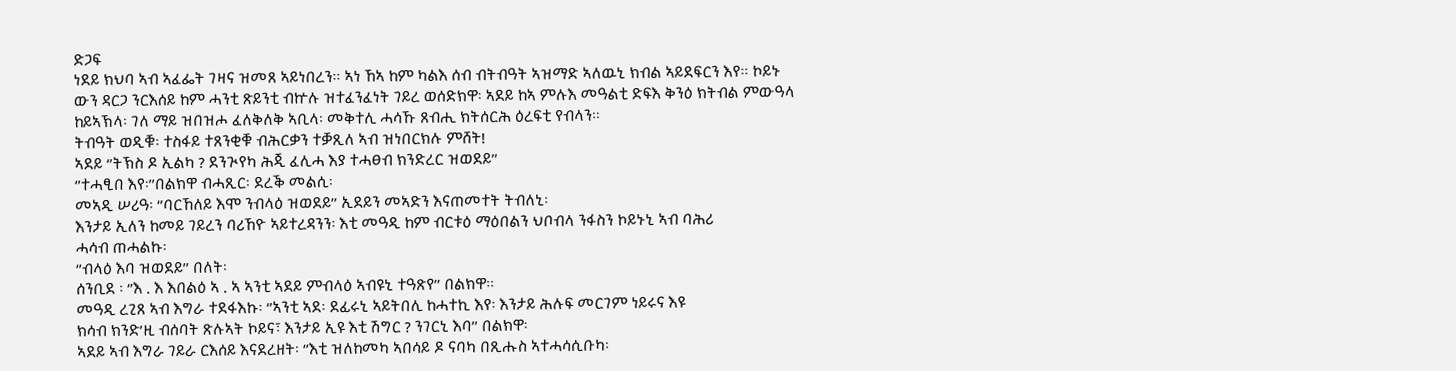ድጋፍ
ነደይ ክህባ ኣብ ኣፈፌት ገዛና ዝመጸ ኣይነበረን። ኣነ ኸኣ ከም ካልእ ሰብ ብትብዓት ኣዝማድ ኣለዉኒ ክብል ኣይደፍርን እየ። ኮይኑ
ውን ዳርጋ ንርእሰይ ከም ሓንቲ ጽይንቲ ብኵሉ ዝተፈንፈነት ገይረ ወሰድክዋ፡ ኣደይ ከኣ ምሉእ መዓልቲ ድፍእ ቅንዕ ክትብል ምውዓላ
ከይኣኽላ፡ ገለ ማይ ዝበዝሖ ፈለቅለቅ ኣቢላ፡ መቅተሊ ሓሳኹ ጸብሒ ክትሰርሕ ዕረፍቲ የብላን።
ትብዓት ወዲቑ፡ ተስፋይ ተጸንቂቑ ብሕርቃን ተቓጺለ ኣብ ዝነበርክሉ ምሸት!
ኣደይ ‘’ትኽስ ዶ ኢልካ ? ደንጒየካ ሕጂ ፈሊሓ እያ ተሓፀብ ክንድረር ዝወደይ’’
‘’ተሓፂበ እየ፡’’በልክዋ ብሓጺር፡ ደረቕ መልሲ፡
መኣዲ ሠሪዓ፡ ‘’ባርኸለይ እሞ ንብላዕ ዝወደይ’’ ኢደይን መኣድን እናጠመተት ትብለኒ፡
እንታይ ኢለን ከመይ ገይረን ባሪኸዮ ኣይተረዳንን፡ እቲ መዓዲ ከም ብርቱዕ ማዕበልን ህቦብላ ንፋስን ኮይኑኒ ኣብ ባሕሪ
ሓሳብ ጠሓልኩ፡
‘’ብላዕ እባ ዝወደይ’’ በለት፡
ሰንቢደ ፡ ‘’እ . እ እበልዕ ኣ . ኣ ኣንቲ ኣደይ ምብላዕ ኣብዩኒ ተዓጽየ’’ በልክዋ።
መዓዲ ረጊጸ ኣብ እግራ ተደፋእኩ፡ ‘’ኣንቲ ኣደ፡ ደፊሩኒ ኣይትበሊ ከሓተኪ እየ፡ እንታይ ሕሉፍ መርገም ነይሩና እዩ
ክሳብ ክንድ’ዚ ብሰባት ጽሉኣት ኮይና፣ እንታይ ኢዩ እቲ ሽግር ? ንገርኒ እባ’’ በልክዋ፡
ኣደይ ኣብ እግራ ገይራ ርእሰይ እናደረዘት፡ ‘’እቲ ዝለከመካ ኣበሳይ ዶ ናባካ በጺሑስ ኣተሓሳሲቡካ፡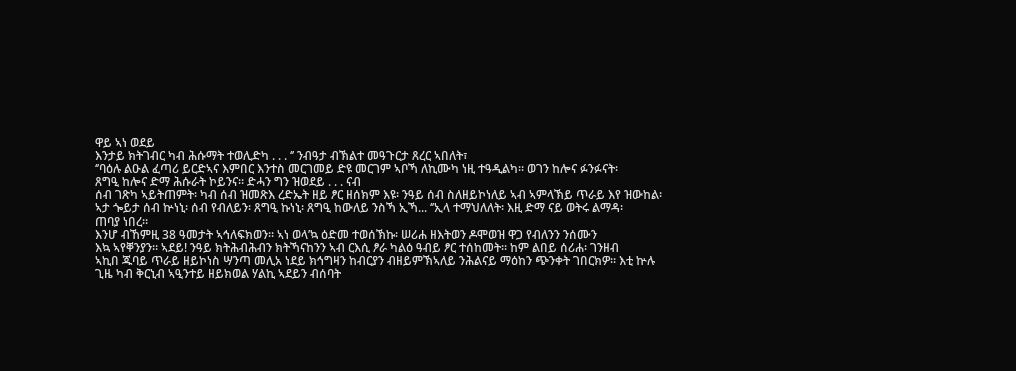ዋይ ኣነ ወደይ
እንታይ ክትገብር ካብ ሕሱማት ተወሊድካ . . . ‘’ ንብዓታ ብኽልተ መዓጉርታ ጸረር ኣበለት፣
‘’ባዕሉ ልዑል ፈጣሪ ይርድኣና እምበር እንተስ መርገመይ ድዩ መርገም ኣቦኻ ለኪሙካ ነዚ ተዓዲልካ። ወገን ከሎና ፉንፉናት፡
ጸግዒ ከሎና ድማ ሕሱራት ኮይንና። ድሓን ግን ዝወደይ . . . ናብ
ሰብ ገጽካ ኣይትጠምት፡ ካብ ሰብ ዝመጽእ ረድኤት ዘይ ፆር ዘሰክም እዩ፡ ንዓይ ሰብ ስለዘይኮነለይ ኣብ ኣምላኽይ ጥራይ እየ ዝውከል፡
ኣታ ጐይታ ሰብ ኵነኒ፡ ሰብ የብለይን፡ ጸግዒ ኩነኒ፡ ጸግዒ ከውለይ ንስኻ ኢኻ... ‘’ኢላ ተማህለለት፡ እዚ ድማ ናይ ወትሩ ልማዳ፡
ጠባያ ነበረ።
እንሆ ብኸምዚ 38 ዓመታት ኣኅለፍክወን። ኣነ ወላ’ኳ ዕድመ ተወሰኽኩ፡ ሠሪሐ ዘእትወን ዶሞወዝ ዋጋ የብለንን ንሰሙን
እኳ ኣየቐንያን። ኣደይ! ንዓይ ክትሕብሕብን ክትኻናከንን ኣብ ርእሲ ፆራ ካልዕ ዓብይ ፆር ተሰከመት። ከም ልበይ ሰሪሐ፡ ገንዘብ
ኣኪበ ጁባይ ጥራይ ዘይኮነስ ሣንጣ መሊአ ነደይ ክኅግዛን ከብርያን ብዘይምኽኣለይ ንሕልናይ ማዕከን ጭንቀት ገበርክዎ። እቲ ኵሉ
ጊዜ ካብ ቅርኒብ ኣዒንተይ ዘይክወል ሃልኪ ኣደይን ብሰባት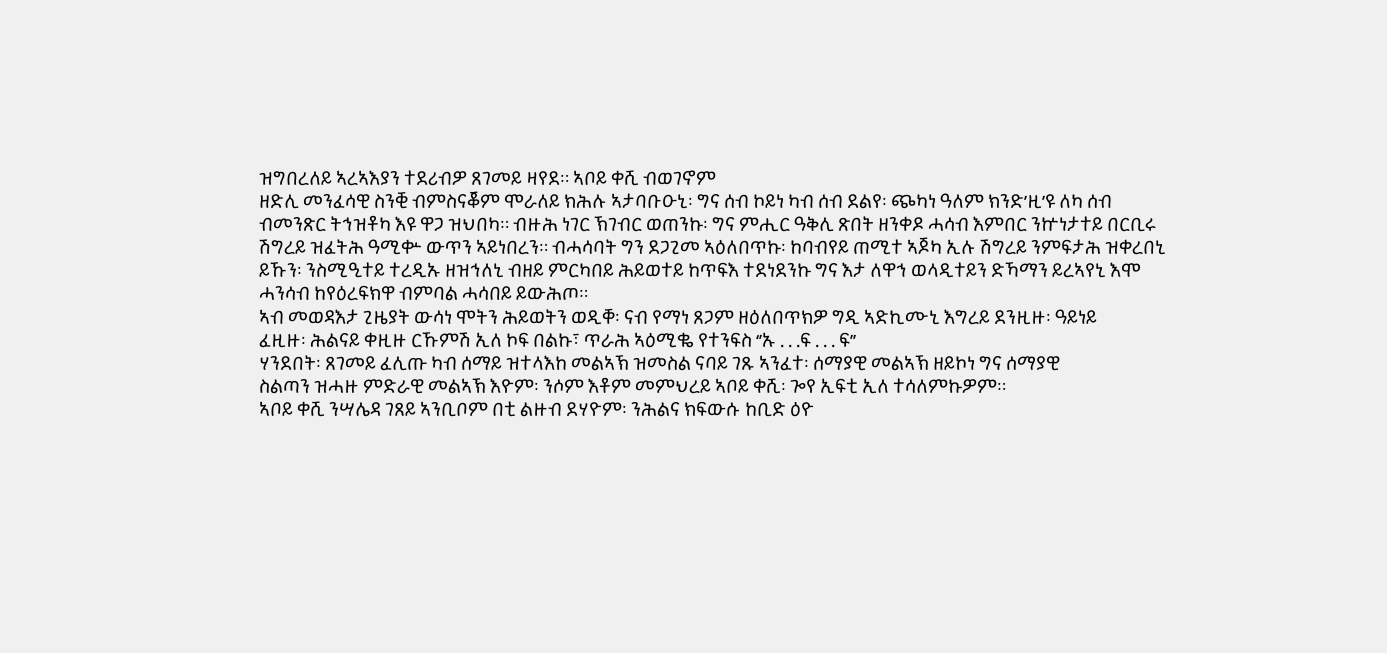ዝግበረለይ ኣረኣእያን ተደሪብዎ ጸገመይ ዛየደ። ኣቦይ ቀሺ ብወገኖም
ዘድሊ መንፈሳዊ ስንቒ ብምስናቖም ሞራለይ ክሕሉ ኣታባቡዑኒ፡ ግና ሰብ ኮይነ ካብ ሰብ ደልየ፡ ጭካነ ዓለም ክንድ’ዚ’ዩ ለካ ሰብ
ብመንጽር ትኅዝቶካ እዩ ዋጋ ዝህበካ። ብዙሕ ነገር ኽገብር ወጠንኩ፡ ግና ምሒር ዓቅሊ ጽበት ዘንቀዶ ሓሳብ እምበር ንኵነታተይ በርቢሩ
ሽግረይ ዝፈትሕ ዓሚቍ ውጥን ኣይነበረን። ብሓሳባት ግን ደጋጊመ ኣዕለበጥኩ፡ ከባብየይ ጠሚተ ኣጆካ ኢሉ ሽግረይ ንምፍታሕ ዝቀረበኒ
ይኹን፡ ንስሚዒተይ ተረዲኡ ዘዝኅለኒ ብዘይ ምርካበይ ሕይወተይ ከጥፍእ ተደነደንኩ ግና እታ ለዋኅ ወላዲተይን ድኻማን ይረኣየኒ እሞ
ሓንሳብ ከየዕረፍክዋ ብምባል ሓሳበይ ይውሕጦ።
ኣብ መወዳእታ ጊዜያት ውሳነ ሞትን ሕይወትን ወዲቐ፡ ናብ የማነ ጸጋም ዘዕለበጥክዎ ግዲ ኣድኪሙኒ እግረይ ደንዚዙ፡ ዓይነይ
ፈዚዙ፡ ሕልናይ ቀዚዙ ርኹምሽ ኢለ ኮፍ በልኩ፣ ጥራሕ ኣዕሚቈ የተንፍስ ‘’ኡ . . .ፍ . . . ፍ’’
ሃንደበት፡ ጸገመይ ፈሊጡ ካብ ሰማይ ዝተላእከ መልኣኽ ዝመስል ናባይ ገጹ ኣንፈተ፡ ሰማያዊ መልኣኽ ዘይኮነ ግና ሰማያዊ
ስልጣን ዝሓዙ ምድራዊ መልኣኽ እዮም፡ ንሶም እቶም መምህረይ ኣቦይ ቀሺ፡ ጐየ ኢፍቲ ኢለ ተሳለምኩዎም።
ኣቦይ ቀሺ ንሣሌዳ ገጸይ ኣንቢቦም በቲ ልዙብ ደሃዮም፡ ንሕልና ክፍውሱ ከቢድ ዕዮ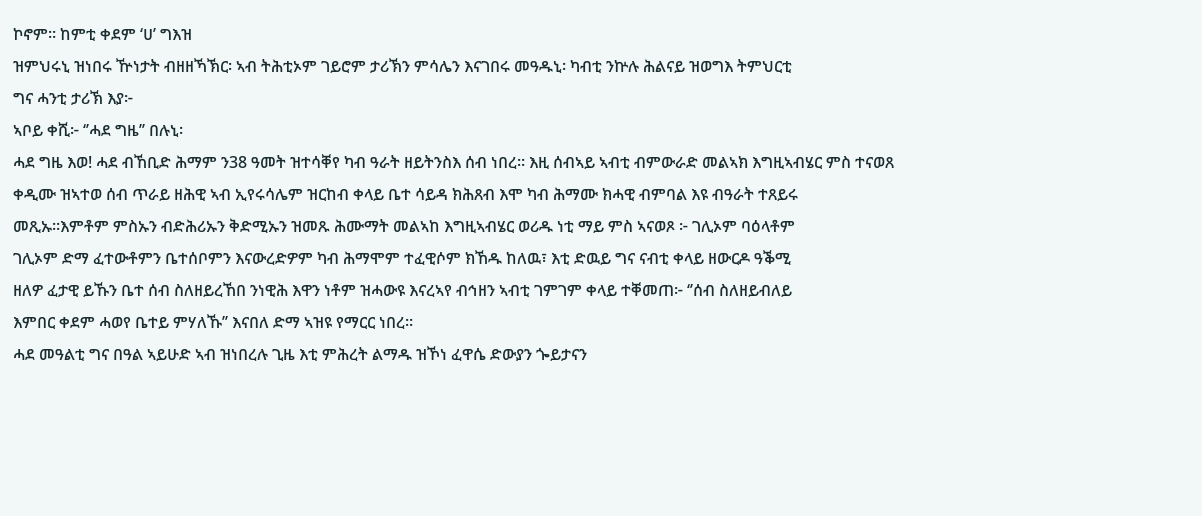ኮኖም። ከምቲ ቀደም ‘ሀ’ ግእዝ
ዝምህሩኒ ዝነበሩ ዅነታት ብዘዘኻኽር፡ ኣብ ትሕቲኦም ገይሮም ታሪኽን ምሳሌን እናገበሩ መዓዱኒ፡ ካብቲ ንኵሉ ሕልናይ ዝወግእ ትምህርቲ
ግና ሓንቲ ታሪኽ እያ፦
ኣቦይ ቀሺ፦ ‘’ሓደ ግዜ’’ በሉኒ፡
ሓደ ግዜ እወ! ሓደ ብኸቢድ ሕማም ን38 ዓመት ዝተሳቐየ ካብ ዓራት ዘይትንስእ ሰብ ነበረ። እዚ ሰብኣይ ኣብቲ ብምውራድ መልኣክ እግዚኣብሄር ምስ ተናወጸ
ቀዲሙ ዝኣተወ ሰብ ጥራይ ዘሕዊ ኣብ ኢየሩሳሌም ዝርከብ ቀላይ ቤተ ሳይዳ ክሕጸብ እሞ ካብ ሕማሙ ክሓዊ ብምባል እዩ ብዓራት ተጸይሩ
መጺኡ።እምቶም ምስኡን ብድሕሪኡን ቅድሚኡን ዝመጹ ሕሙማት መልኣከ እግዚኣብሄር ወሪዱ ነቲ ማይ ምስ ኣናወጾ ፦ ገሊኦም ባዕላቶም
ገሊኦም ድማ ፈተውቶምን ቤተሰቦምን እናውረድዎም ካብ ሕማሞም ተፈዊሶም ክኸዱ ከለዉ፣ እቲ ድዉይ ግና ናብቲ ቀላይ ዘውርዶ ዓቕሚ
ዘለዎ ፈታዊ ይኹን ቤተ ሰብ ስለዘይረኸበ ንነዊሕ እዋን ነቶም ዝሓውዩ እናረኣየ ብኅዘን ኣብቲ ገምገም ቀላይ ተቐመጠ፦ ‘’ሰብ ስለዘይብለይ
እምበር ቀደም ሓወየ ቤተይ ምሃለኹ’’ እናበለ ድማ ኣዝዩ የማርር ነበረ።
ሓደ መዓልቲ ግና በዓል ኣይሁድ ኣብ ዝነበረሉ ጊዜ እቲ ምሕረት ልማዱ ዝኾነ ፈዋሴ ድውያን ጐይታናን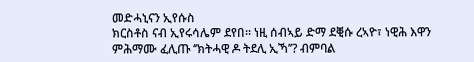መድሓኒናን ኢየሱስ
ክርስቶስ ናብ ኢየሩሳሌም ደየበ። ነዚ ሰብኣይ ድማ ደቒሱ ረኣዮ፣ ነዊሕ እዋን ምሕማሙ ፈሊጡ ‘’ክትሓዊ ዶ ትደሊ ኢኻ’’? ብምባል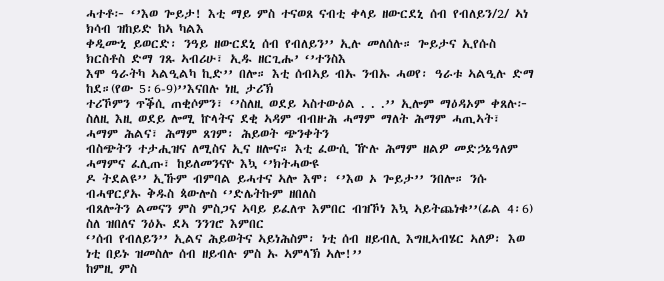ሓተቶ፦ ‘’እወ ጐይታ! እቲ ማይ ምስ ተናወጸ ናብቲ ቀላይ ዘውርደኒ ሰብ የብለይን/2/ ኣነ ክሳብ ዝከይድ ከኣ ካልእ
ቀዲሙኒ ይወርድ፡ ንዓይ ዘውርደኒ ሰብ የብለይን’’ ኢሉ መለሰሉ። ጐይታና ኢየሱስ ክርስቶስ ድማ ገጹ ኣብሪሁ፣ ኢዱ ዘርጊሑ’ ‘’ተንስእ
እሞ ዓራትካ ኣልዒልካ ኪድ’’ በሎ። እቲ ሰብኣይ ብኡ ንብኡ ሓወየ፡ ዓራቱ ኣልዒሉ ድማ ከደ።(የው 5፡6-9)’’እናበሉ ነዚ ታሪኽ
ተሪኾምን ጥቕሲ ጠቂሶምን፣ ‘’ስለዚ ወደይ ኣስተውዕል . . .’’ ኢሎም ማዕዳኦም ቀጸሉ፦
ስለዚ እዚ ወደይ ሎሚ ኵላትና ደቂ ኣዳም ብብዙሕ ሓማም ማለት ሕማም ሓጢኣት፣ ሓማም ሕልና፣ ሕማም ጸገም፡ ሕይወት ጭንቀትን
ብስጭትን ተታሒዝና ለሚስና ኢና ዘሎና። እቲ ፈውሲ ዅሉ ሕማም ዘልዎ መድኃኔዓለም ሓማምና ፈሊጡ፣ ከይለመንናዮ እኳ ‘’ክትሓውዩ
ዶ ትደልዩ’’ ኢኹም ብምባል ይሓተና ኣሎ እሞ፡ ‘’እወ ኦ ጐይታ’’ ንበሎ። ንሱ ብሓዋርያኡ ቅዱስ ጳውሎስ ‘’ድሌትኩም ዘበለስ
ብጸሎትን ልመናን ምስ ምስጋና ኣባይ ይፈለጥ እምበር ብዝኾነ እኳ ኣይትጨነቁ’’(ፊል 4፡6) ስለ ዝበለና ንዕኡ ደኣ ንንገሮ እምበር
‘’ሰብ የብለይን’’ ኢልና ሕይወትና ኣይነሕስም፡ ነቲ ሰብ ዘይብሊ እግዚኣብሄር ኣለዎ፡ እወ ነቲ በይኑ ዝመስሎ ሰብ ዘይብሉ ምስ ኡ ኣምላኽ ኣሎ!’’
ከምዚ ምስ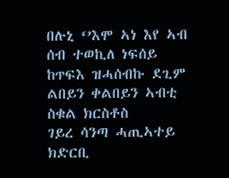በሉኒ ‘’እሞ ኣነ እየ ኣብ ሰብ ተወኪለ ነፍሰይ ከጥፍእ ዝሓሰብኩ ደጊም ልበይን ቀልበይን ኣብቲ ስቁል ክርስቶስ
ገይረ ሳንጣ ሓጢኣተይ ክድርቢ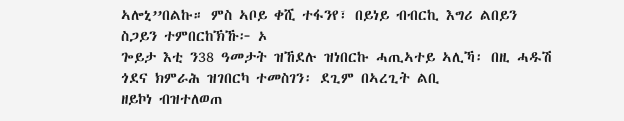ኣሎኒ’’በልኩ። ምስ ኣቦይ ቀሺ ተፋንየ፣ በይነይ ብብርኪ እግሪ ልበይን ስጋይን ተምበርከኽኹ፦ ኦ
ጐይታ እቲ ን38 ዓመታት ዝኸደሉ ዝነበርኩ ሓጢኣተይ ኣሊኻ፡ በዚ ሓዱሽ ጎደና ክምራሕ ዝገበርካ ተመስገን፡ ደጊም በኣረጊት ልቢ
ዘይኮነ ብዝተለወጠ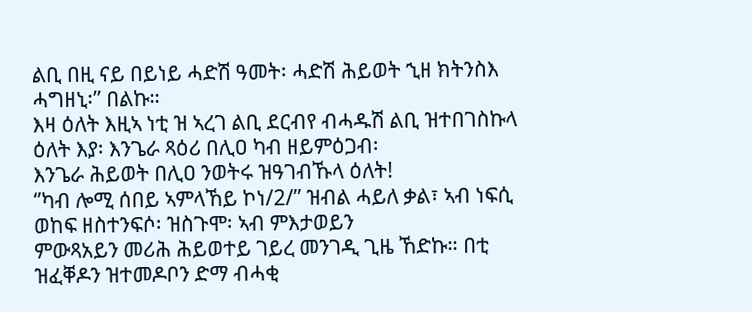ልቢ በዚ ናይ በይነይ ሓድሽ ዓመት፡ ሓድሽ ሕይወት ኂዘ ክትንስእ ሓግዘኒ፡’’ በልኩ።
እዛ ዕለት እዚኣ ነቲ ዝ ኣረገ ልቢ ደርብየ ብሓዱሽ ልቢ ዝተበገስኩላ ዕለት እያ፡ እንጌራ ጻዕሪ በሊዐ ካብ ዘይምዕጋብ፡
እንጌራ ሕይወት በሊዐ ንወትሩ ዝዓገብኹላ ዕለት!
‘’ካብ ሎሚ ሰበይ ኣምላኸይ ኮነ/2/’’ ዝብል ሓይለ ቃል፣ ኣብ ነፍሲ ወከፍ ዘስተንፍሶ፡ ዝስጉሞ፡ ኣብ ምእታወይን
ምውጻአይን መሪሕ ሕይወተይ ገይረ መንገዲ ጊዜ ኸድኩ። በቲ ዝፈቐዶን ዝተመዶቦን ድማ ብሓቂ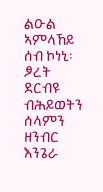ልዑል ኣምላኸይ ሰብ ኮነኒ፡ ፆረት ደርብዩ
ብሕይወትን ሰላምን ዘንብር እንጌራ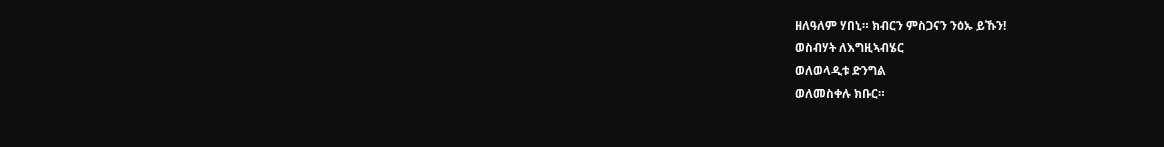ዘለዓለም ሃበኒ። ክብርን ምስጋናን ንዕኡ ይኹን!
ወስብሃት ለእግዚኣብሄር
ወለወላዲቱ ድንግል
ወለመስቀሉ ክቡር።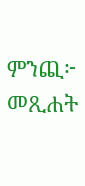ምንጪ፦ መጺሐት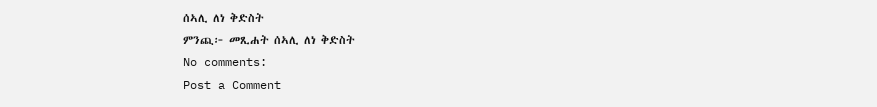ሰኣሊ ለነ ቅድስት
ምንጪ፦ መጺሐት ሰኣሊ ለነ ቅድስት
No comments:
Post a Comment